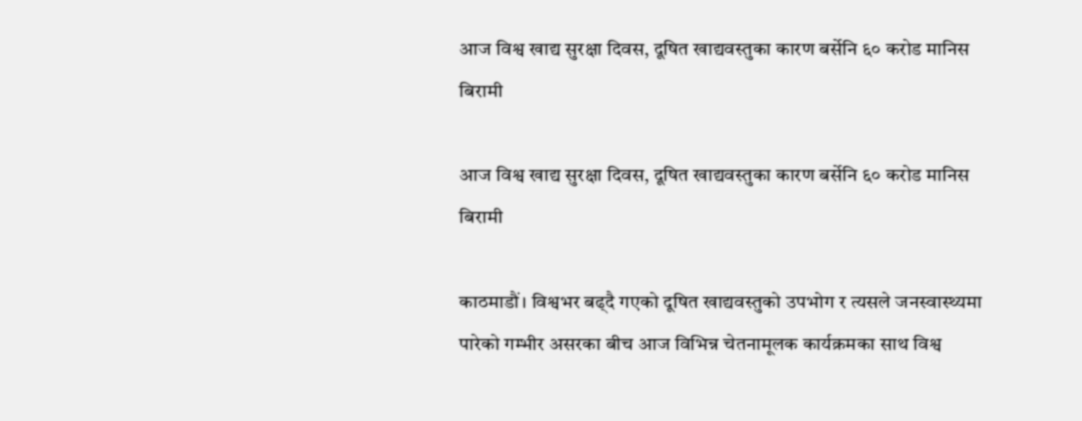आज विश्व खाद्य सुरक्षा दिवस, दूषित खाद्यवस्तुका कारण बर्सेनि ६० करोड मानिस बिरामी

आज विश्व खाद्य सुरक्षा दिवस, दूषित खाद्यवस्तुका कारण बर्सेनि ६० करोड मानिस बिरामी

काठमाडौं। विश्वभर बढ्दै गएको दूषित खाद्यवस्तुको उपभोग र त्यसले जनस्वास्थ्यमा पारेको गम्भीर असरका बीच आज विभिन्न चेतनामूलक कार्यक्रमका साथ विश्व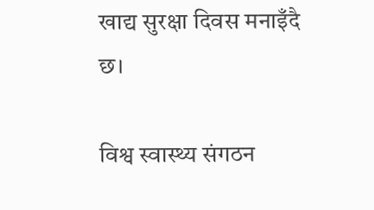खाद्य सुरक्षा दिवस मनाइँदै छ।

विश्व स्वास्थ्य संगठन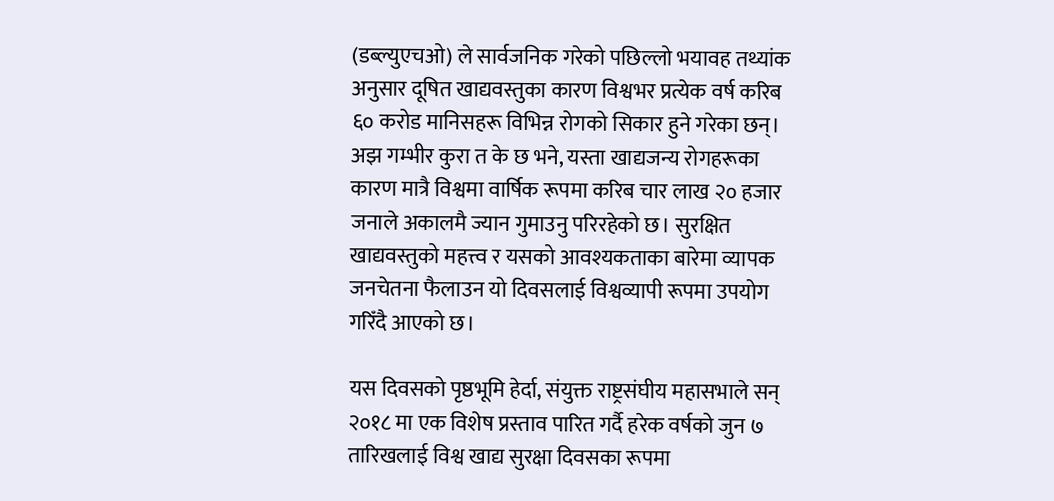(डब्ल्युएचओ) ले सार्वजनिक गरेको पछिल्लो भयावह तथ्यांक अनुसार दूषित खाद्यवस्तुका कारण विश्वभर प्रत्येक वर्ष करिब ६० करोड मानिसहरू विभिन्न रोगको सिकार हुने गरेका छन्। अझ गम्भीर कुरा त के छ भने, यस्ता खाद्यजन्य रोगहरूका कारण मात्रै विश्वमा वार्षिक रूपमा करिब चार लाख २० हजार जनाले अकालमै ज्यान गुमाउनु परिरहेको छ। सुरक्षित खाद्यवस्तुको महत्त्व र यसको आवश्यकताका बारेमा व्यापक जनचेतना फैलाउन यो दिवसलाई विश्वव्यापी रूपमा उपयोग गरिँदै आएको छ।

यस दिवसको पृष्ठभूमि हेर्दा, संयुक्त राष्ट्रसंघीय महासभाले सन् २०१८ मा एक विशेष प्रस्ताव पारित गर्दै हरेक वर्षको जुन ७ तारिखलाई विश्व खाद्य सुरक्षा दिवसका रूपमा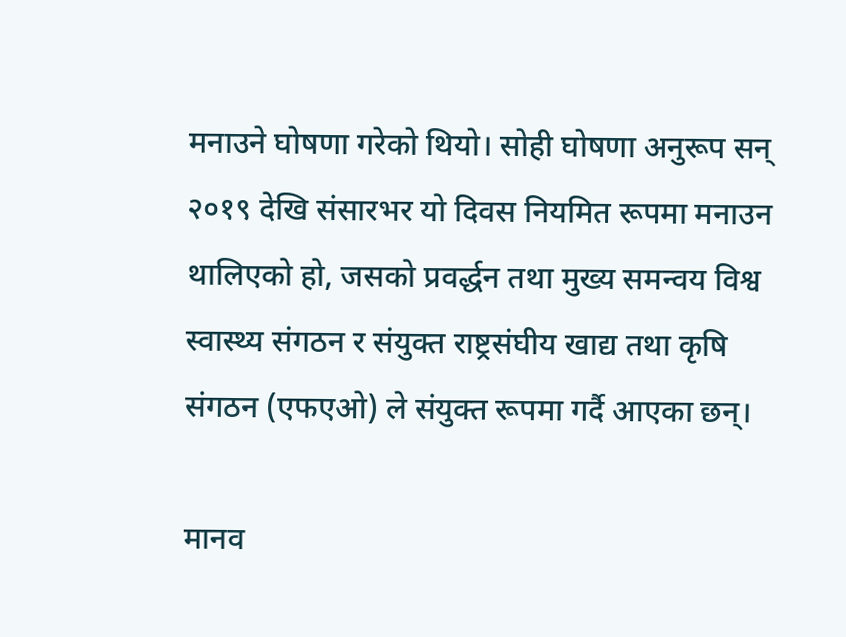मनाउने घोषणा गरेको थियो। सोही घोषणा अनुरूप सन् २०१९ देखि संसारभर यो दिवस नियमित रूपमा मनाउन थालिएको हो, जसको प्रवर्द्धन तथा मुख्य समन्वय विश्व स्वास्थ्य संगठन र संयुक्त राष्ट्रसंघीय खाद्य तथा कृषि संगठन (एफएओ) ले संयुक्त रूपमा गर्दै आएका छन्।

मानव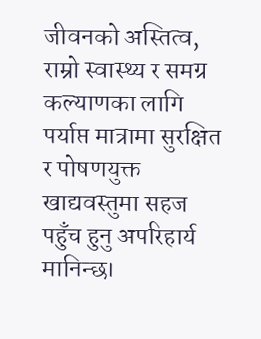जीवनको अस्तित्व, राम्रो स्वास्थ्य र समग्र कल्याणका लागि पर्याप्त मात्रामा सुरक्षित र पोषणयुक्त खाद्यवस्तुमा सहज पहुँच हुनु अपरिहार्य मानिन्छ।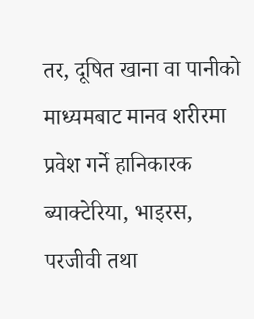तर, दूषित खाना वा पानीको माध्यमबाट मानव शरीरमा प्रवेश गर्ने हानिकारक ब्याक्टेरिया, भाइरस, परजीवी तथा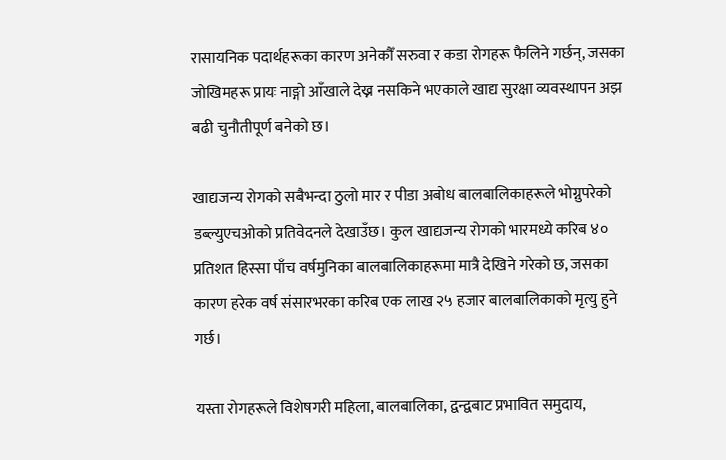रासायनिक पदार्थहरूका कारण अनेकौँ सरुवा र कडा रोगहरू फैलिने गर्छन्, जसका जोखिमहरू प्रायः नाङ्गो आँखाले देख्न नसकिने भएकाले खाद्य सुरक्षा व्यवस्थापन अझ बढी चुनौतीपूर्ण बनेको छ।

खाद्यजन्य रोगको सबैभन्दा ठुलो मार र पीडा अबोध बालबालिकाहरूले भोग्नुपरेको डब्ल्युएचओको प्रतिवेदनले देखाउँछ। कुल खाद्यजन्य रोगको भारमध्ये करिब ४० प्रतिशत हिस्सा पाँच वर्षमुनिका बालबालिकाहरूमा मात्रै देखिने गरेको छ, जसका कारण हरेक वर्ष संसारभरका करिब एक लाख २५ हजार बालबालिकाको मृत्यु हुने गर्छ।

यस्ता रोगहरूले विशेषगरी महिला, बालबालिका, द्वन्द्वबाट प्रभावित समुदाय,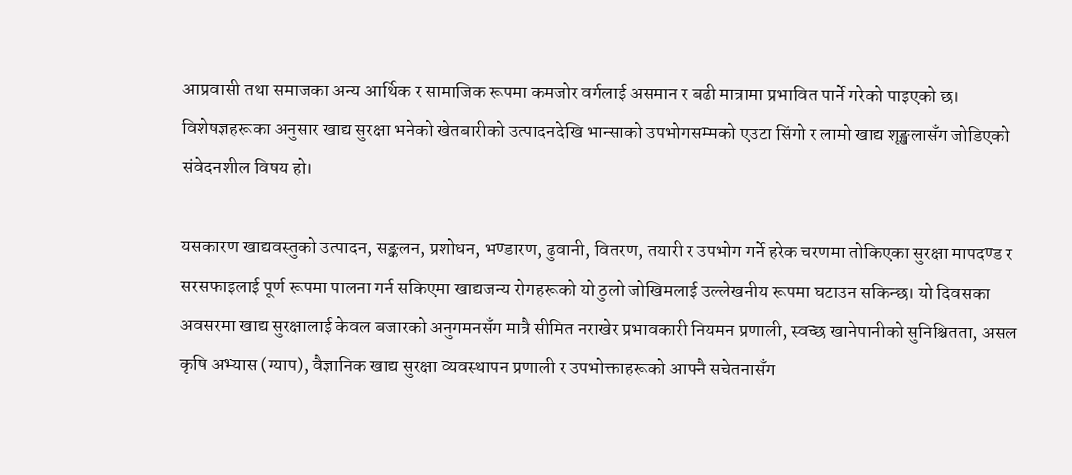आप्रवासी तथा समाजका अन्य आर्थिक र सामाजिक रूपमा कमजोर वर्गलाई असमान र बढी मात्रामा प्रभावित पार्ने गरेको पाइएको छ। विशेषज्ञहरूका अनुसार खाद्य सुरक्षा भनेको खेतबारीको उत्पादनदेखि भान्साको उपभोगसम्मको एउटा सिंगो र लामो खाद्य शृङ्खलासँग जोडिएको संवेदनशील विषय हो।

यसकारण खाद्यवस्तुको उत्पादन, सङ्कलन, प्रशोधन, भण्डारण, ढुवानी, वितरण, तयारी र उपभोग गर्ने हरेक चरणमा तोकिएका सुरक्षा मापदण्ड र सरसफाइलाई पूर्ण रूपमा पालना गर्न सकिएमा खाद्यजन्य रोगहरूको यो ठुलो जोखिमलाई उल्लेखनीय रूपमा घटाउन सकिन्छ। यो दिवसका अवसरमा खाद्य सुरक्षालाई केवल बजारको अनुगमनसँग मात्रै सीमित नराखेर प्रभावकारी नियमन प्रणाली, स्वच्छ खानेपानीको सुनिश्चितता, असल कृषि अभ्यास (ग्याप), वैज्ञानिक खाद्य सुरक्षा व्यवस्थापन प्रणाली र उपभोक्ताहरूको आफ्नै सचेतनासँग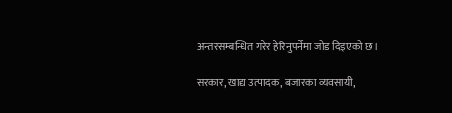अन्तरसम्बन्धित गरेर हेरिनुपर्नेमा जोड दिइएको छ।

सरकार, खाद्य उत्पादक, बजारका व्यवसायी,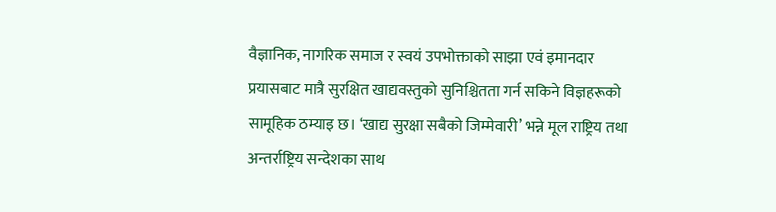वैज्ञानिक, नागरिक समाज र स्वयं उपभोक्ताको साझा एवं इमानदार प्रयासबाट मात्रै सुरक्षित खाद्यवस्तुको सुनिश्चितता गर्न सकिने विज्ञहरूको सामूहिक ठम्याइ छ। ‘खाद्य सुरक्षा सबैको जिम्मेवारी’ भन्ने मूल राष्ट्रिय तथा अन्तर्राष्ट्रिय सन्देशका साथ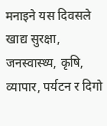मनाइने यस दिवसले खाद्य सुरक्षा, जनस्वास्थ्य, कृषि, व्यापार, पर्यटन र दिगो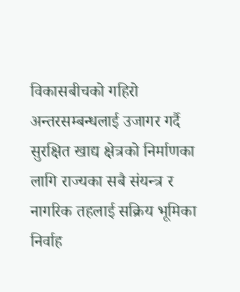विकासबीचको गहिरो अन्तरसम्बन्धलाई उजागर गर्दै सुरक्षित खाद्य क्षेत्रको निर्माणका लागि राज्यका सबै संयन्त्र र नागरिक तहलाई सक्रिय भूमिका निर्वाह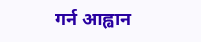गर्न आह्वान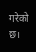गरेको छ।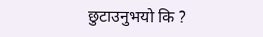छुटाउनुभयो कि ?